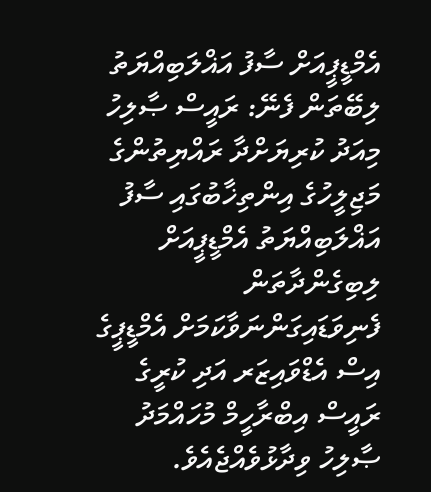އެމްޑީޕީއަށް ސާފު އަޣްލަބިއްޔަތު ލިބޭތަން ފެނޭ: ރައީސް ޞާލިހު
މިއަދު ކުރިޔަށްދާ ރައްޔިތުންގެ މަޖިލީހުގެ އިންތިޚާބުގައި ސާފު އަޣްލަބިއްޔަތު އެމްޑީޕީއަށް ލިބިގެންދާތަން ފެނިވަޑައިގަންނަވާކަމަށް އެމްޑީޕީގެ އިސް އެޑްވައިޒަރ އަދި ކުރީގެ ރައީސް އިބްރާހީމް މުހައްމަދު ޞާލިހު ވިދާޅުވެއްޖެއެވެ.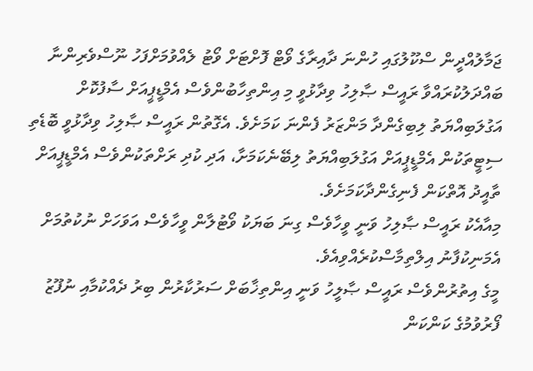ޖަމާލުއްދީން ސްކޫލުގައި ހުންނަ ދާއިރާގެ ވޯޓް ފޮށްޓަށް ވޯޓު ލެއްވުމަށްފަހު ނޫސްވެރިންނާ ބައްދަލުކުރައްވާ ރައީސް ޞާލިހު ވިދާޅުވީ މި އިންތިހާބުންވެސް އެމްޑީޕީއަށް ސާފުކޮށް އަގުލަބިއްޔަތު ލިބިގެންދާ މަންޒަރު ފެންނަ ކަމަށެވެ. އެގޮތުން ރައީސް ޞާލިހު ވިދާޅުވީ ބޮޑެތި ސިޓީތަކުން އެމްޑީޕީއަށް އަގުލަބިއްޔަތު ލިބޭނެކަމަށާ، އަދި ކުދި ރަށްތަކުންވެސް އެމްޑީޕީއަށް ތާއީދު އޮތްކަން ފެނިގެންދާކަމަށެވެ.
މިއާއެކު ރައީސް ޞާލިހު ވަނީ ވީހާވެސް ގިނަ ބަޔަކު ވޯޓުލާން ވީހާވެސް އަވަހަށް ނުކުތުމަށް އެމަނިކުފާނު އިލްތިމާސްކުރެއްވިއެވެ.
މީގެ އިތުރުންވެސް ރައީސް ޞާލީހު ވަނީ އިންތިޚާބަށް ސަރުކާރުން ބިރު ދެއްކުމާއި ނުފޫޒު ފޯރުވުމުގެ ކަންކަން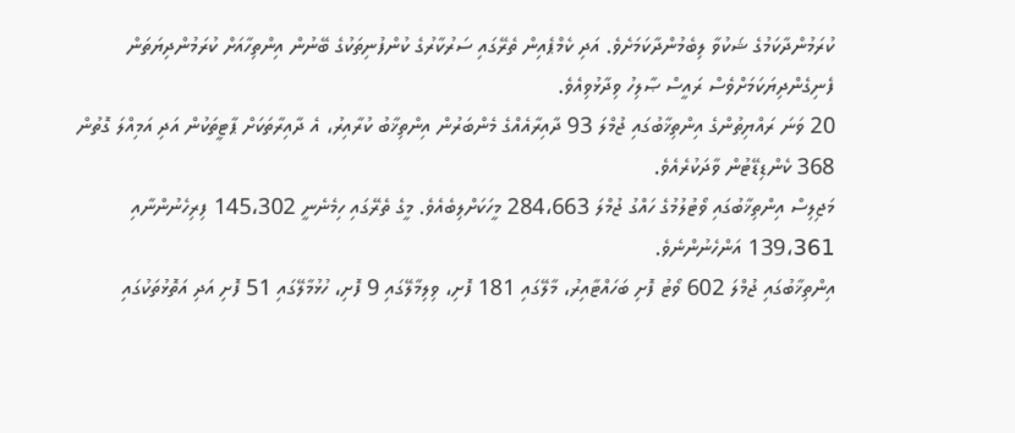ކުރަމުންދާކަމުގެ ޝަކުވާ ލިބެމުންދާކަމަށެވެ. އަދި ކެމްޕެއިން ތެރޭގައި ސަރުކާރުގެ ކުންފުނިތަކުގެ ބޭނުން އިންތިހާއަށް ކުރަމުންދިޔަތަން ފެނިގެންދިޔަކަމަށްވެސް ރައީސް ޞާލިހު ވިދާޅުވިއެވެ.
20 ވަނަ ރައްޔިތުންގެ އިންތިޚާބުގައި ޖުމްލަ 93 ދާއިރާއެއްގެ މެންބަރުން އިންތިޚާބު ކުރާއިރު، އެ ދާއިރާތަކަށް ޕާޓީތަކުން އަދި އަމިއްލަ ގޮތުން 368 ކެންޑިޑޭޓުން ވާދަކުރެއެވެ.
މަޖިލިސް އިންތިޚާބުގައި ވޯޓުލުމުގެ ހައްގު ޖުމްލަ 284،663 މީހަކަށްލިބެއެވެ. މީގެ ތެރޭގައި ހިމެނެނީ 145،302 ފިރިހެނުންނާއި 139،361 އަންހެނުންނެވެ.
އިންތިޚާބުގައި ޖުމްލަ 602 ވޯޓު ފޮށި ބަހައްޓާއިރު، މާލޭގައި 181 ފޮށި، ވިލިމާލޭގައި 9 ފޮށި، ހުޅުމާލޭގައި 51 ފޮށި އަދި އަތޮޅުތަކުގައި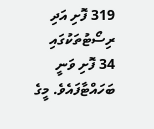319 ފޮށި އަދި ރިސޯޓުތަކުގައި 34 ފޮށި ވަނީ ބަހައްޓާފައެވެ. މީގެ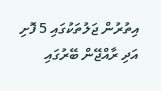އިތުރުން ޖަލުތަކުގައި 5 ފޮށި އަދި ރާއްޖޭން ބޭރުގައި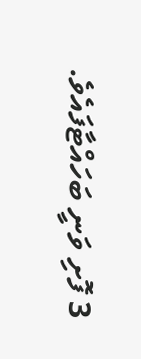3 ފޮށި ވަނީ ބަހައްޓާފައެވެ.